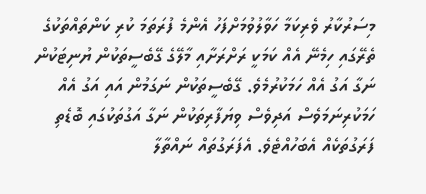މިސަރުކާރު ވެރިކަމާ ހަވާލުވުމަށްފަހު އެންމެ ފުރަތަމަ ކުރި ކަންތައްތަކުގެ ތެރޭގައި ހިމެނޭ އެއް ކަމަކީ ރަށްރަށާއި މާލޭގެ ގޭބެސީތަކުން ޔުނިޓަކުން ނަގާ އަގު އެއް ހަމަކުރުމެވެ. ގޭބެސީތަކުން ނަގަމުން އައި އަގު އެއް ހަމަކުރިނަމަވެސް އަދިވެސް ވިޔަފާރިތަކުން ނަގާ އަގުތަކުގައި ބޮޑެތި ފަރަގުތަކެއް އެބަހުއްޓެވެ. އެފަރަގުތައް ނައްތާލާ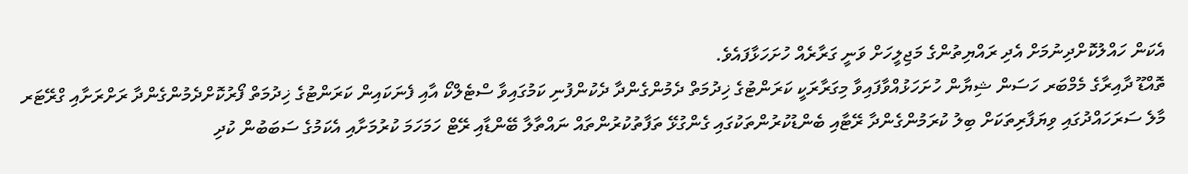އެކަން ހައްލުކޮށްދިނުމަށް އެދި ރައްޔިތުންގެ މަޖިލީހަށް ވަނީ ގަރާރެއް ހުށަހަޅާފައެވެ.
ތޮއްޑޫ ދާއިރާގެ މެމްބަރ ހަސަން ޝިޔާން ހުށަހަޅުއްވާފައިވާ މިގަރާރަކީ ކަރަންޓުގެ ޚިދުމަތް ދެމުންގެންދާ ދެކުންފުނި ކަމުގައިވާ ސްޓެލްކޯ އާއި ފެނަކައިން ކަރަންޓުގެ ޚިދުމަތް ފޯރުކޮށްދެމުންގެންދާ ރަށްރަށާއި ގްރޭޓަރ މާލެ ސަރަހައްދުގައި ވިޔަފާރިތަކަށް ބިލު ކުރަމުންގެންދާ ރޭޓާއި ބެންޑުކުރުންތަކުގައި ގެންގުޅޭ ތަފާތުކުރުންތައް ނައްތާލާ ބޭންޑާއި ރޭޓް ހަމަހަމަ ކުރުމަށާއި އެކަމުގެ ސަބަބުން ކުދި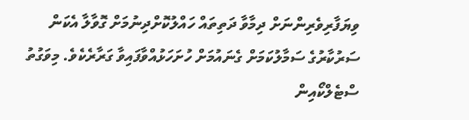ވިޔަފާރިވެރިންނަށް ދިމާވާ ދަތިތައް ހައްލުކޮށްދިނުމަށް ގޮވާލާ އެކަން ސަރުކާރުގެ ސަމާލުކަމަށް ގެނައުމަށް ހުށަހަޅުއްވާފައިވާ ގަރާރެކެވެ. މިވަގުތު ސްޓެލްކޯއިން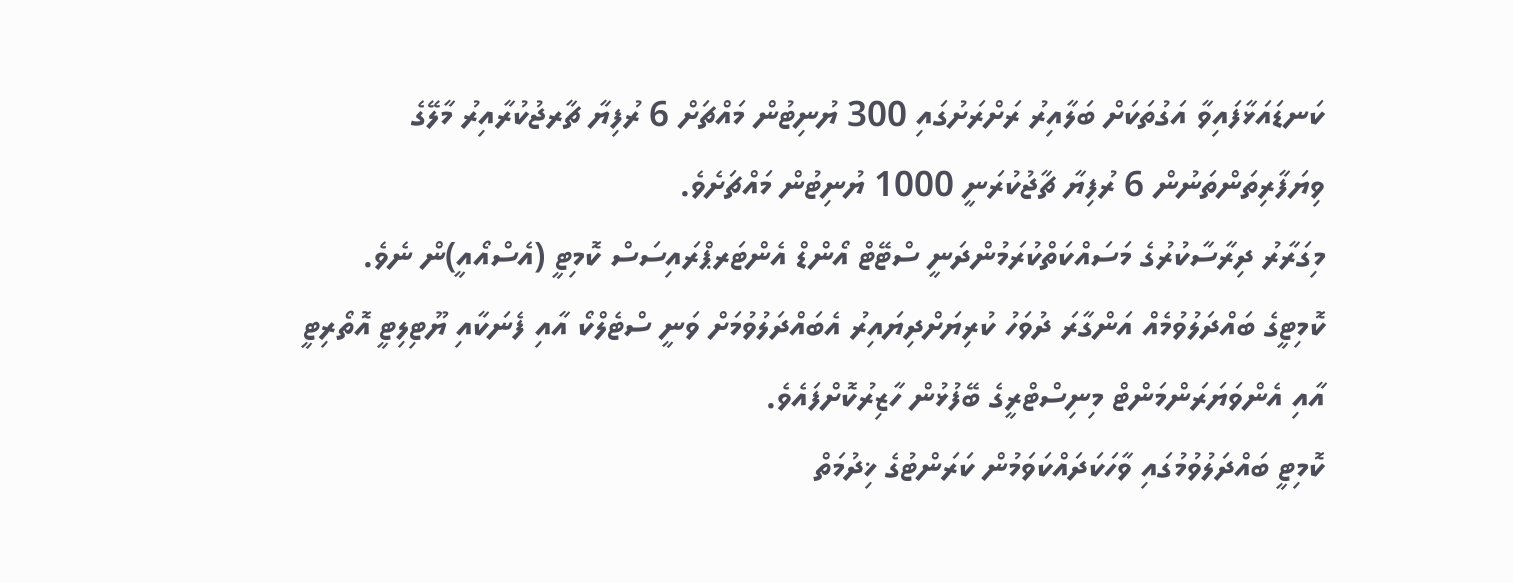ކަނޑައަޅާފައިވާ އަގުތަކަށް ބަލާއިރު ރަށްރަށުގައި 300 ޔުނިޓުން މައްޗަށް 6 ރުފިޔާ ޗާރޖުކުރާއިރު މާލޭގެ ވިޔަފާރިތަންތަނުން 6 ރުފިޔާ ޗާޖުކުރަނީ 1000 ޔުނިޓުން މައްޗަށެވެ.
މިގަރާރު ދިރާސާކުރުގެ މަސައްކަތްކުރަމުންދަނީ ސްޓޭޓް އޯންޑް އެންޓަރޕްރައިސަސް ކޮމިޓީ (އެސްއޯއީ)ން ނެވެ. ކޮމިޓީގެ ބައްދަލުވުމެއް އަންގާރަ ދުވަހު ކުރިޔަށްދިޔައިރު އެބައްދަލުވުމަށް ވަނީ ސްޓެލްކޯ އާއި ފެނަކާއި ޔޫޓިލިޓީ އޮތޯރިޓީ އާއި އެންވަޔަރަންމަންޓް މިނިސްޓްރީގެ ބޭފުޅުން ހާޒިރުކޮށްފައެވެ.
ކޮމިޓީ ބައްދަލުވުމުގައި ވާހަކަދައްކަވަމުން ކަރަންޓުގެ ޚިދުމަތް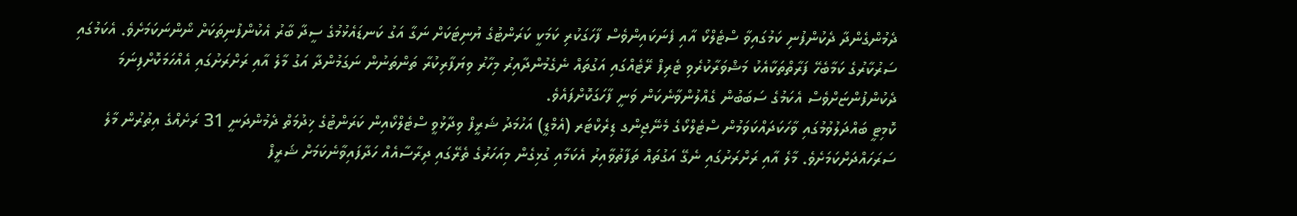ދެމުންގެންދާ ދެކުންފުނި ކަމުގައިވާ ސްޓެލްކޯ އާއި ފެނަކައިންވެސް ފާހަގަކުރި ކަމަކީ ކަރަންޓުގެ ޔުނިޓަކަށް ނަގާ އަގު ކަނޑައެޅުމުގެ ސީދާ ބާރު އެކުންފުނިތަކަށް ނޯންނަކަމަށެވެ. އެކަމުގައި ސަރުކާރުގެ ކަމާބެހޭ ފަރާތްތަކާއެކު މަޝްވަރާކުރެވި ޓެރިފް ރޭޓެއްގައި އަގުތައް ނެގެމުންދާއިރު މިހާރު ވިޔަފާރިކުރާ ތަންތަނުން ނަގަމުންދާ އަގު މާލެ އާއި ރަށްރަށުގައި އެއްހަމަކޮށްފިނަމަ ދެކުންފުންޏަށްވެސް އެކަމުގެ ސަބަބުން ގެއްލުންވާނެކަން ވަނީ ފާހަގަކޮށްފައެވެ.
ކޮމިޓީ ބައްދަލުވުމުގައި ވާހަކަދައްކަވަމުން ސްޓެލްކޯގެ މެނޭޖިންގ ޑިރެކްޓަރ (އެމްޑީ) އަހުމަދު ޝަރީފް ވިދާޅުވީ ސްޓެލްކޯއިން ކަރަންޓުގެ ޚިދުމަތް ދެމުންދަނީ 31 ރަށެއްގެ އިތުރުން މާލެ ސަރަހައްދަށްކަމަށެވެ. މާލެ އާއި ރަށްރަށުގައި ނެގޭ އަގުތައް ތަފާތުވާއިރު އެކަމާއި ގުޅިގެން މިއަހަރުގެ ތެރޭގައި ދިރާސާއެއް ހަދާފައިވާނެކަމަށް ޝަރީފް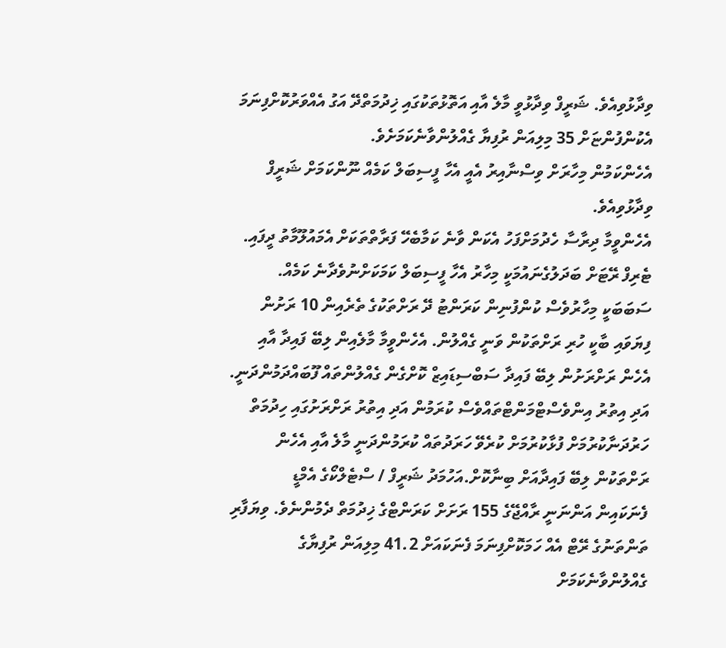ވިދާޅުވިއެވެ. ޝަރީފް ވިދާޅުވީ މާލެ އާއި އަތޮޅުތަކުގައި ޚިދުމަތްދޭ އަގު އެއްވަރުކޮށްފިނަމަ އެކުންފުންޏަށް 35 މިލިއަން ރުފިޔާ ގެއްލުންވާނެކަމަށެވެ.
އެހެންކަމުން މިހާރަށް ވިސްނާއިރު އެއީ އެހާ ފީސިބަލް ކަމެއް ނޫންކަމަށް ޝަރީފް ވިދާޅުވިއެވެ.
އެހެންވީމާ ދިރާސާ ހެދުމަށްފަހު އެކަން ވާނެ ކަމާބެހޭ ފަރާތްތަކަށް އެމައުލޫމާތު ދީފައި. ޓެރިފް ރޭޓަށް ބަދަލުގެނައުމަކީ މިހާރު އެހާ ފީސިބަލް ކަމަކަށްނުވެދާނެ ކަމެއް. ސަބަބަކީ މިހާރުވެސް ކުންފުނިން ކަރަންޓު ދޭ ރަށްތަކުގެ ތެރެއިން 10 ރަށުން ފިޔަވައި ބާކީ ހުރި ރަށްތަކުން ވަނީ ގެއްލުން. އެހެންވީމާ މާލެއިން ލިބޭ ފައިދާ އާއި އެހެން ރަށްރަށުން ލިބޭ ފައިދާ ސަބްސިޑައިޒް ކޮށްގެން ގެއްލުންތައް ފޫބައްދަމުންދަނީ. އަދި އިތުރު އިންވެސްޓްމަންޓްތައްވެސް ކުރަމުން އަދި އިތުރު ރަށްރަށުގައި ހިދުމަތް ހަރުދަނާކުރުމަށް ފުޅާކުރުމަށް ކުރެވޭ ހަރަދުތައް ކުރަމުންދަނީ މާލެ އާއި އެހެން ރަށްތަކުން ލިބޭ ފައިދާއަށް ބިނާކޮށް.އަހުމަދު ޝަރީފް / ސްޓެލްކޯގެ އެމްޑީ
ފެނަކައިން އަންނަނީ ރާއްޖޭގެ 155 ރަށަށް ކަރަންޓްގެ ޚިދުމަތް ދެމުންނެވެ. ވިޔަފާރި ތަންތަނުގެ ރޭޓް އެއް ހަމަކޮށްފިނަމަ ފެނަކައަށް 41.2 މިލިއަން ރުފިޔާގެ ގެއްލުންވާނެކަމަށް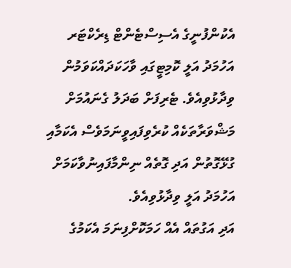އެކުންފުނީގެ އެސިސްޓެންޓް ޑިރެކްޓަރ އަހުމަދު އަލީ ކޮމިޓީގައި ވާހަކަދައްކަވަމުން ވިދާޅުވިއެވެ. ޓެރިފަށް ބަދަލު ގެނައުމަށް މަޝްވަރާތަކެއް ކުރެވިފައިވީނަމަވެސް އެކަމާއި ގުޅޭގޮތުން އަދި ގޮތެއް ނިންމާފައިނުވާކަމަށް އަހުމަދު އަލީ ވިދާޅުވިއެވެ.
އަދި އަގުތައް އެއް ހަމަކޮށްފިނަމަ އެކަމުގެ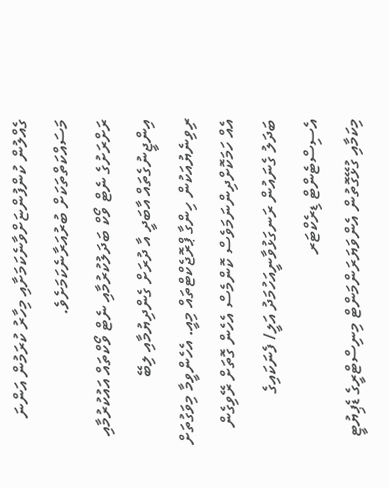ގެއްލުން ކުންފުންޏަށްވާނެކަމަށާއި މިހާރު ކުރަމުން އަންނަ މަސައްކަތްތަކަށް ބުރުއަރާނެކަމަށެވެ.
ރަށްރަށުގެ ނެޓް ވޯކް ބަދަލުކުރުމާއި ނެޓް ވޯކްތައް އައުކުރުމާއި އިންޖީނުގެތައް އާބަދީ އާ ދުރަށް ގެންދިޔުމާއި ލިބޭ ރިވިނެޔުއަކުން ހިންގާ ޕްރޮޖެކްޓްތައް މިއީ. އެހެންވީމާ މިވަގުތަށް އެއް ހަމަކޮށްދިންނަމަވެސް ކޮންމެސް އެހެން ގޮތަށް ރޭވިގެން ބަދަލު ގެނައުން ރަނގަޅުވާނީއަހުމަދު އަލީ/ ފެނަކައިގެ އެސިސްޓެންޓް ޑިރެކްޓަރ
މިކަމާއި ގުޅޭގޮތުން އެންވަޔަރަންމަންޓް މިނިސްޓްރީގެ ޑެޕިޔުޓީ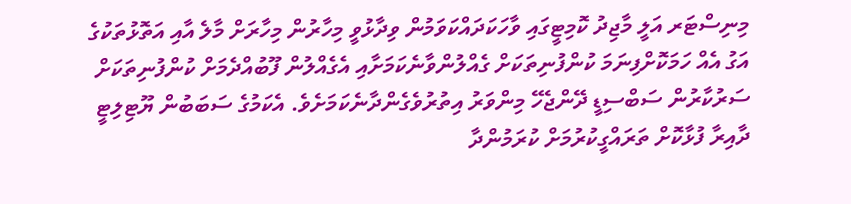މިނިސްޓަރ އަލީ މާޖިދު ކޮމިޓީގައި ވާހަކަދައްކަވަމުން ވިދާޅުވީ މިހާރުން މިހާރަށް މާލެ އާއި އަތޮޅުތަކުގެ އަގު އެއް ހަމަކޮށްފިނަމަ ކުންފުނިތަކަށް ގެއްލުންވާނެކަމަށާއި އެގެއްލުން ފޫބުއްދެމަށް ކުންފުނިތަކަށް ސަރުކާރުން ސަބްސިޑީ ދޭންޖެހޭ މިންވަރު އިތުރުވެގެންދާނެކަމަށެވެ. އެކަމުގެ ސަބަބުން ޔޫޓިލިޓީ ދާއިރާ ފުޅާކޮށް ތަރައްގީކުރުމަށް ކުރަމުންދާ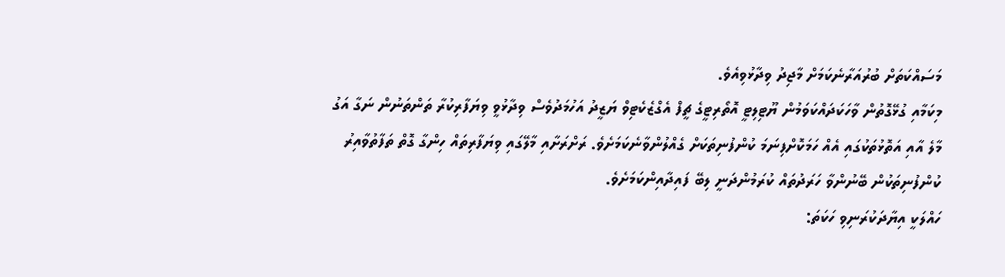މަސައްކަތަށް ބުރުއަރާނެކަމަށް މާޖިދު ވިދާޅުވިއެވެ.
މިކަމާއި ގުޅޭގޮތުން ވާހަކަދައްކަވަމުން ޔޫޓިލިޓީ އޮތޯރިޓީގެ ޗީފް އެގްޒެކެޓިވް ޔަޒީދު އަހުމަދުވެސް ވިދާޅުވީ ވިޔަފާރިކުރާ ތަންތަނުން ނަގާ އަގު މާލެ އާއި އަތޮޅުތަކުގައި އެއް ހަމަކޮށްފިނަމަ ކުންފުނިތަކަށް ގެއްލުންވާނެކަމަށެވެ. ރަށްރަށާއި މާލޭގައި ވިޔަފާރިތައް ހިންގާ ގޮތް ތަފާތުވާއިރު ކުންފުނިތަކުން ބޭނުންވާ ހަރަދުތައް ކުރަމުންދަނީ ލިބޭ ފައިދާއިންކަމަށެވެ.
ހައްލަކީ އިޔާދަކުރަނިވި ހަކަތަ: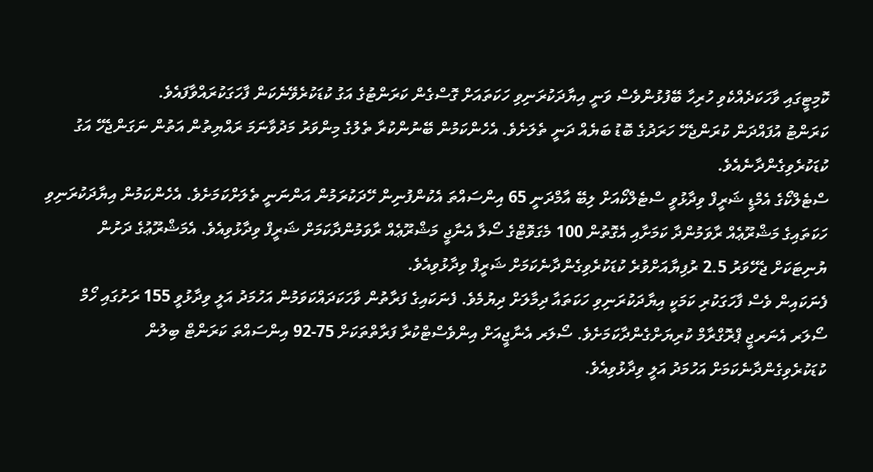ކޮމިޓީގައި ވާހަކަދެއްކެވި ހުރިހާ ބޭފުޅުންވެސް ވަނީ އިޔާދަކުރަނިވި ހަކަތައަށް ގޮސްގެން ކަރަންޓުގެ އަގު ކުޑަކުރެވޭނެކަން ފާހަގަކުރައްވާފައެވެ.
ކަރަންޓު އުފައްދަން ކުރަންޖެހޭ ހަރަދުގެ ބޮޑު ބަޔެއް ދަނީ ތެލަށެވެ. އެހެންކަމުން ބޭނުންކުރާ ތެލުގެ މިންވަރު މަދުވާނަމަ ރައްޔިތުން އަތުން ނަގަންޖެހޭ އަގު ކުޑަކުރެވިގެންދާނެއެވެ.
ސްޓެލްކޯގެ އެމްޑީ ޝަރީފް ވިދާޅުވީ ސްޓެލްކޯއަށް ލިބޭ އާމްދަނީ 65 އިންސައްތަ އެކުންފުނިން ހޭދަކުރަމުން އަންނަނީ ތެލަށްކަމަށެވެ. އެހެންކަމުން އިޔާދަކުރަނިވި ހަކަތައިގެ މަޝްރޫޢެއް ރާވަމުންދާ ކަމަށާއި އެގޮތުން 100 މެގަވޮޓްގެ ސޯލާ އެނާޖީ މަޝްރޫޢެއް ރާވަމުންދާކަމަށް ޝަރީފް ވިދާޅުވިއެވެ. އެމަޝްރޫޢުގެ ދަށުން ޔުނިޓަކަށް ޖެހޭވަރު 2.5 ރުފިޔާއަށްވުރެ ކުޑަކުރެވިގެންދާނެކަމަށް ޝަރީފް ވިދާޅުވިއެވެ.
ފެނަކައިން ވެސް ފާހަގަކުރި ކަމަކީ އިޔާދަކުރަނިވި ހަކަތައާ ދިމާލަށް ދިޔުމެވެ. ފެނަކައިގެ ފަރާތުން ވާހަކަދައްކަވަމުން އަހުމަދު އަލީ ވިދާޅުވީ 155 ރަށުގައި ހޯމް ސޯލަރ އެނަރޖީ ޕްރޮގްރާމް ކުރިޔަށްގެންދާކަމަށެވެ. ސޯލަރ އެނާޖީއަށް އިންވެސްޓްކުރާ ފަރާތްތަކަށް 75-92 އިންސައްތަ ކަރަންޓް ބިލުން ކުޑަކުރެވިގެންދާނެކަމަށް އަހުމަދު އަލީ ވިދާޅުވިއެވެ.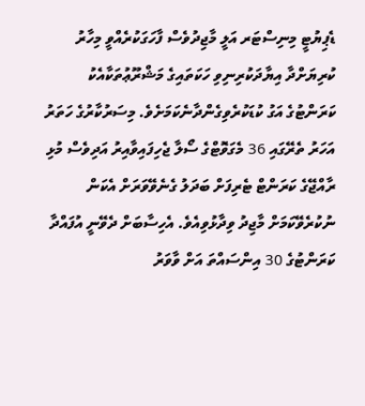ޑެޕިޔުޓީ މިނިސްޓަރ އަލީ މާޖިދުވެސް ފާހަގަކުރެއްވީ މިހާރު ކުރިޔަށްދާ އިޔާދަކުރިނިވި ހަކަތައިގެ މަޝްރޫޢުތަކާއެކު ކަރަންޓުގެ އަގު ކުޑަކުރެވިގެންދާނެކަމަށެވެ. މިސަރުކާރުގެ ހަތަރު އަހަރު ތެރޭގައި 36 މެގަވޮޓްގެ ސޯލާ ޖެހިފައިވާއިރު އަދިވެސް މުޅި ރާއްޖޭގެ ކަރަންޓް ޓެރިފަށް ބަދަލު ގެނެވޭވަރަށް އެކަން ނުކުރެވޭކަމަށް މާޖިދު ވިދާޅުވިއެވެ. އެހިސާބަށް ދެވޭނީ އުފައްދާ ކަރަންޓުގެ 30 އިންސައްތަ އަށް ވާވަރު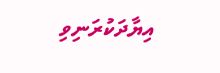އިޔާދަކުރަނިވި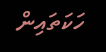ހަކަތައިން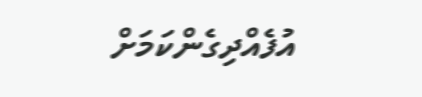އުފެއްދިގެންކަމަށް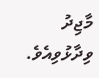މާޖިދު ވިދާޅުވިއެވެ.